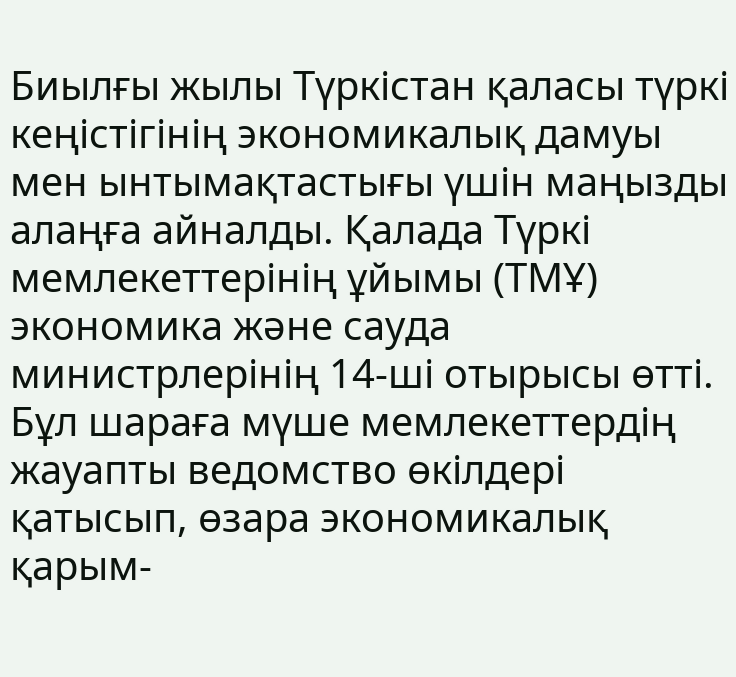Биылғы жылы Түркістан қаласы түркі кеңістігінің экономикалық дамуы мен ынтымақтастығы үшін маңызды алаңға айналды. Қалада Түркі мемлекеттерінің ұйымы (ТМҰ) экономика және сауда министрлерінің 14-ші отырысы өтті. Бұл шараға мүше мемлекеттердің жауапты ведомство өкілдері қатысып, өзара экономикалық қарым-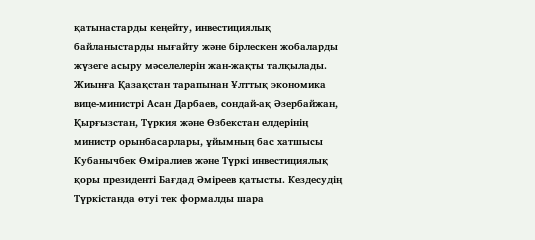қатынастарды кеңейту, инвестициялық байланыстарды нығайту және бірлескен жобаларды жүзеге асыру мәселелерін жан-жақты талқылады.
Жиынға Қазақстан тарапынан Ұлттық экономика вице-министрі Асан Дарбаев, сондай-ақ Әзербайжан, Қырғызстан, Түркия және Өзбекстан елдерінің министр орынбасарлары, ұйымның бас хатшысы Кубанычбек Өміралиев және Түркі инвестициялық қоры президенті Бағдад Әміреев қатысты. Кездесудің Түркістанда өтуі тек формалды шара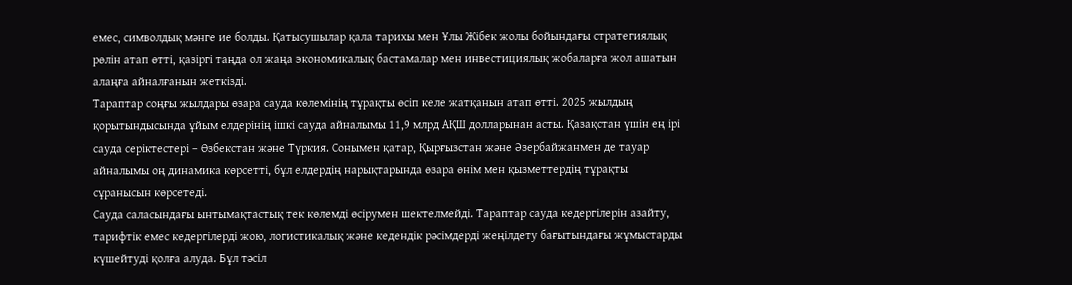емес, символдық мәнге ие болды. Қатысушылар қала тарихы мен Ұлы Жібек жолы бойындағы стратегиялық рөлін атап өтті, қазіргі таңда ол жаңа экономикалық бастамалар мен инвестициялық жобаларға жол ашатын алаңға айналғанын жеткізді.
Тараптар соңғы жылдары өзара сауда көлемінің тұрақты өсіп келе жатқанын атап өтті. 2025 жылдың қорытындысында ұйым елдерінің ішкі сауда айналымы 11,9 млрд АҚШ долларынан асты. Қазақстан үшін ең ірі сауда серіктестері – Өзбекстан және Түркия. Сонымен қатар, Қырғызстан және Әзербайжанмен де тауар айналымы оң динамика көрсетті, бұл елдердің нарықтарында өзара өнім мен қызметтердің тұрақты сұранысын көрсетеді.
Сауда саласындағы ынтымақтастық тек көлемді өсірумен шектелмейді. Тараптар сауда кедергілерін азайту, тарифтік емес кедергілерді жою, логистикалық және кедендік рәсімдерді жеңілдету бағытындағы жұмыстарды күшейтуді қолға алуда. Бұл тәсіл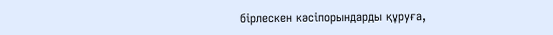бірлескен кәсіпорындарды құруға,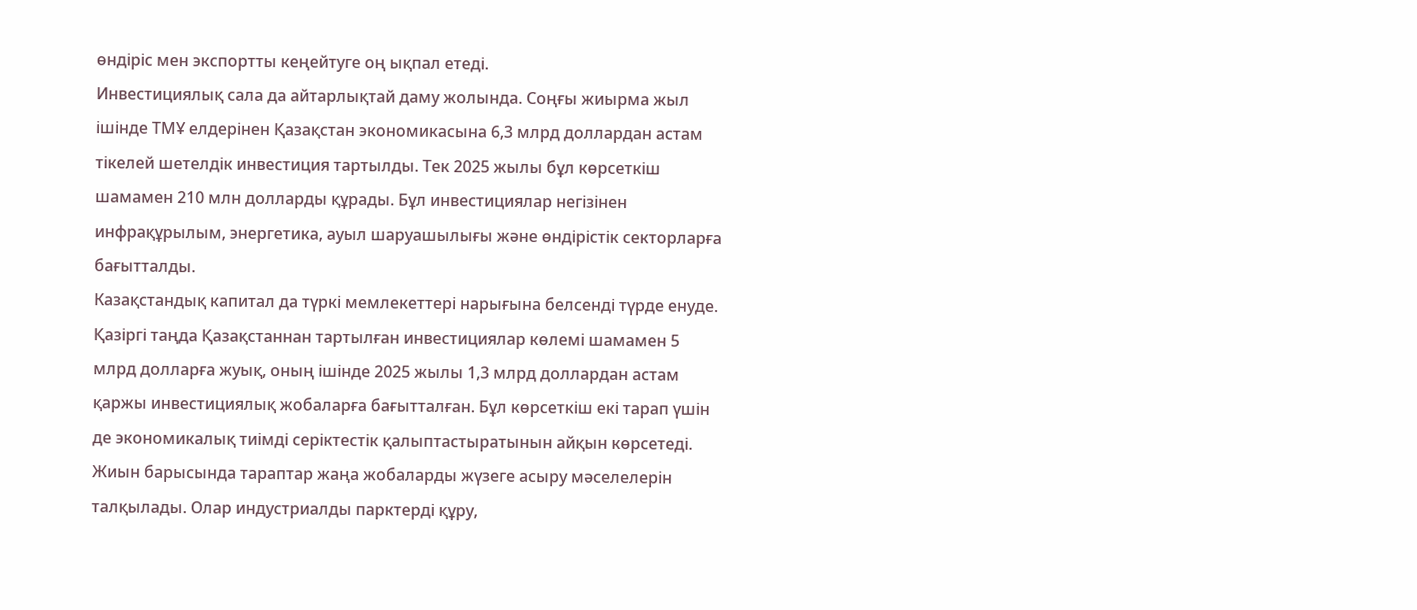өндіріс мен экспортты кеңейтуге оң ықпал етеді.
Инвестициялық сала да айтарлықтай даму жолында. Соңғы жиырма жыл ішінде ТМҰ елдерінен Қазақстан экономикасына 6,3 млрд доллардан астам тікелей шетелдік инвестиция тартылды. Тек 2025 жылы бұл көрсеткіш шамамен 210 млн долларды құрады. Бұл инвестициялар негізінен инфрақұрылым, энергетика, ауыл шаруашылығы және өндірістік секторларға бағытталды.
Казақстандық капитал да түркі мемлекеттері нарығына белсенді түрде енуде. Қазіргі таңда Қазақстаннан тартылған инвестициялар көлемі шамамен 5 млрд долларға жуық, оның ішінде 2025 жылы 1,3 млрд доллардан астам қаржы инвестициялық жобаларға бағытталған. Бұл көрсеткіш екі тарап үшін де экономикалық тиімді серіктестік қалыптастыратынын айқын көрсетеді.
Жиын барысында тараптар жаңа жобаларды жүзеге асыру мәселелерін талқылады. Олар индустриалды парктерді құру,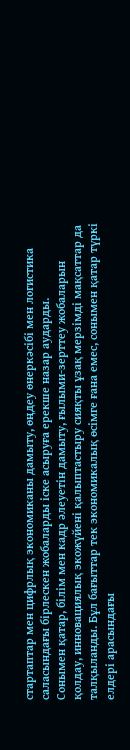стартаптар мен цифрлық экономиканы дамыту, өңдеу өнеркәсібі мен логистика саласындағы бірлескен жобаларды іске асыруға ерекше назар аударды.
Сонымен қатар, білім мен кадр әлеуетін дамыту, ғылыми-зерттеу жобаларын қолдау, инновациялық экожүйені қалыптастыру сияқты ұзақ мерзімді мақсаттар да талқыланды. Бұл бағыттар тек экономикалық өсімге ғана емес, сонымен қатар түркі елдері арасындағы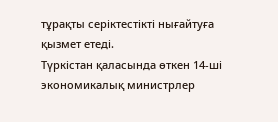тұрақты серіктестікті нығайтуға қызмет етеді.
Түркістан қаласында өткен 14-ші экономикалық министрлер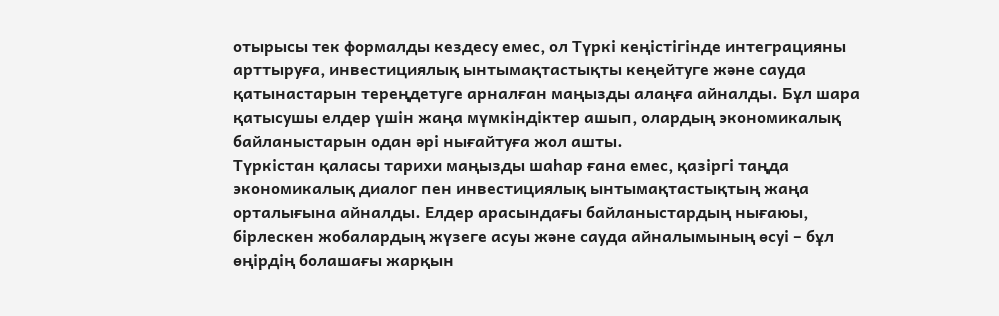отырысы тек формалды кездесу емес, ол Түркі кеңістігінде интеграцияны арттыруға, инвестициялық ынтымақтастықты кеңейтуге және сауда қатынастарын тереңдетуге арналған маңызды алаңға айналды. Бұл шара қатысушы елдер үшін жаңа мүмкіндіктер ашып, олардың экономикалық байланыстарын одан әрі нығайтуға жол ашты.
Түркістан қаласы тарихи маңызды шаһар ғана емес, қазіргі таңда экономикалық диалог пен инвестициялық ынтымақтастықтың жаңа орталығына айналды. Елдер арасындағы байланыстардың нығаюы, бірлескен жобалардың жүзеге асуы және сауда айналымының өсуі – бұл өңірдің болашағы жарқын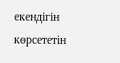екендігін көрсететін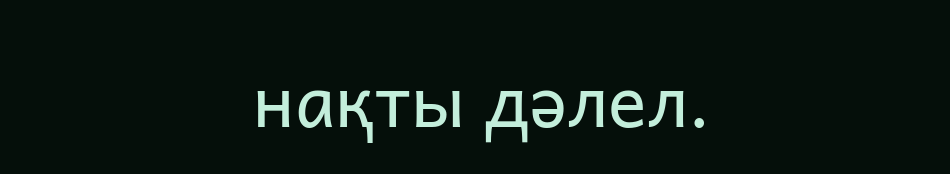нақты дәлел.